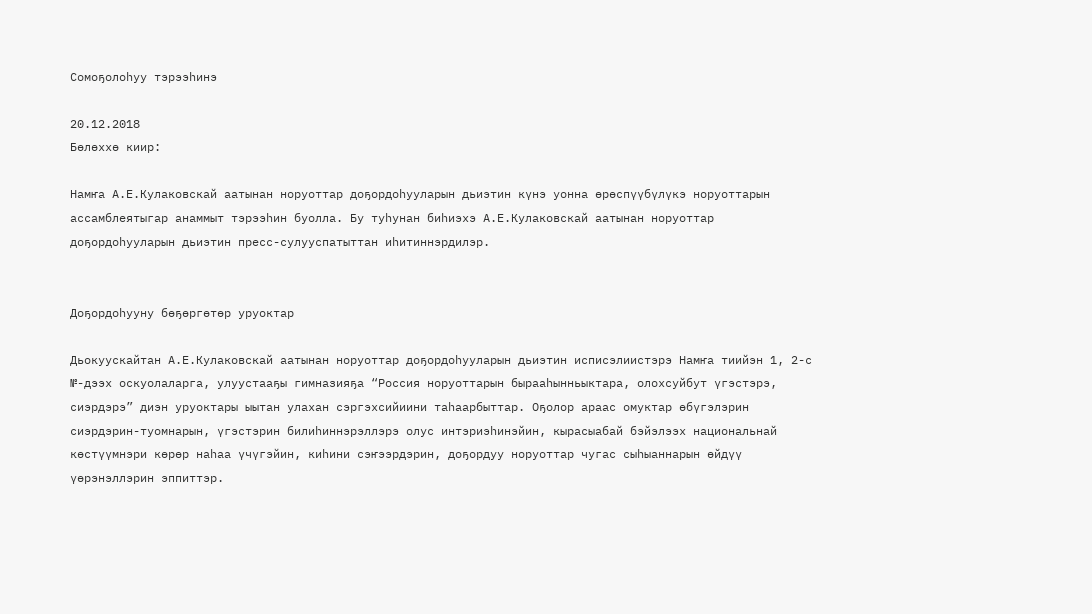Сомоҕолоһуу тэрээһинэ

20.12.2018
Бөлөххө киир:

Намҥа А.Е.Кулаковскай аатынан норуоттар доҕордоһууларын дьиэтин күнэ уонна өрөспүүбүлүкэ норуоттарын ассамблеятыгар анаммыт тэрээһин буолла. Бу туһунан биһиэхэ А.Е.Кулаковскай аатынан норуоттар доҕордоһууларын дьиэтин пресс-сулууспатыттан иһитиннэрдилэр.


Доҕордоһууну бөҕөргөтөр уруоктар

Дьокуускайтан А.Е.Кулаковскай аатынан норуоттар доҕордоһууларын дьиэтин исписэлиистэрэ Намҥа тиийэн 1, 2-с №-дээх оскуолаларга, улуустааҕы гимназияҕа “Россия норуоттарын бырааһынньыктара, олохсуйбут үгэстэрэ, сиэрдэрэ” диэн уруоктары ыытан улахан сэргэхсийиини таһаарбыттар. Оҕолор араас омуктар өбүгэлэрин сиэрдэрин-туомнарын, үгэстэрин билиһиннэрэллэрэ олус интэриэһинэйин, кырасыабай бэйэлээх национальнай көстүүмнэри көрөр наһаа үчүгэйин, киһини сэҥээрдэрин, доҕордуу норуоттар чугас сыһыаннарын өйдүү үөрэнэллэрин эппиттэр.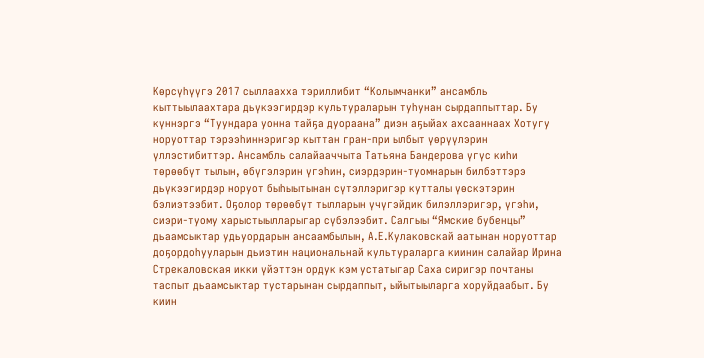Көрсүһүүгэ 2017 сыллаахха тэриллибит “Колымчанки” ансамбль кыттыылаахтара дьүкээгирдэр культураларын туһунан сырдаппыттар. Бу күннэргэ “Туундара уонна тайҕа дуораана” диэн аҕыйах ахсааннаах Хотугу норуоттар тэрээһиннэригэр кыттан гран-при ылбыт үөрүүлэрин үллэстибиттэр. Ансамбль салайааччыта Татьяна Бандерова үгүс киһи төрөөбүт тылын, өбүгэлэрин үгэһин, сиэрдэрин-туомнарын билбэттэрэ дьүкээгирдэр норуот быһыытынан сүтэллэригэр кутталы үөскэтэрин бэлиэтээбит. Оҕолор төрөөбүт тылларын үчүгэйдик билэллэригэр, үгэһи, сиэри-туому харыстыылларыгар сүбэлээбит. Салгыы “Ямские бубенцы” дьаамсыктар удьуордарын ансаамбылын, А.Е.Кулаковскай аатынан норуоттар доҕордоһууларын дьиэтин национальнай культураларга киинин салайар Ирина Стрекаловская икки үйэттэн ордук кэм устатыгар Саха сиригэр почтаны таспыт дьаамсыктар тустарынан сырдаппыт, ыйытыыларга хоруйдаабыт. Бу киин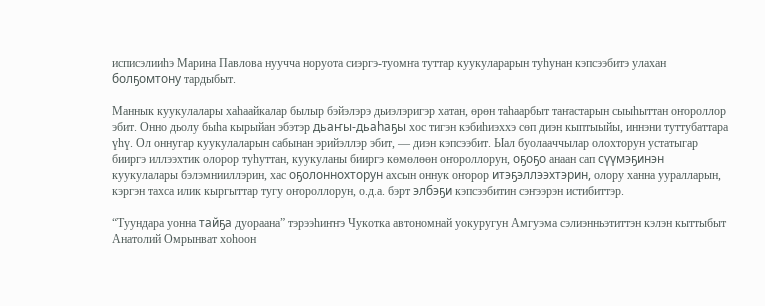исписэлииһэ Марина Павлова нуучча норуота сиэргэ-туомҥа туттар куукуларарын туһунан кэпсээбитэ улахан болҕомтону тардыбыт.

Маннык куукулалары хаһаайкалар былыр бэйэлэрэ дьиэлэригэр хатан, өрөн таһаарбыт таҥастарын сыыһыттан оҥороллор эбит. Онно дьолу быһа кырыйан эбэтэр дьаҥы-дьаһаҕы хос тигэн кэбиһиэххэ сөп диэн кыптыыйы, иннэни туттубаттара үһү. Ол оннугар куукулаларын сабынан эрийэллэр эбит, — диэн кэпсээбит. Ыал буолааччылар олохторун устатыгар бииргэ иллээхтик олорор туһуттан, куукуланы бииргэ көмөлөөн оҥороллорун, оҕоҕо анаан сап сүүмэҕинэн куукулалары бэлэмнииллэрин, хас оҕолоннохторун ахсын оннук оҥорор итэҕэллээхтэрин, олору ханна ууралларын, кэргэн тахса илик кыргыттар тугу оҥороллорун, о.д.а. бэрт элбэҕи кэпсээбитин сэҥээрэн истибиттэр.

“Туундара уонна тайҕа дуораана” тэрээһиҥҥэ Чукотка автономнай уокуругун Амгуэма сэлиэнньэтиттэн кэлэн кыттыбыт Анатолий Омрынват хоһоон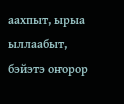аахпыт, ырыа ыллаабыт, бэйэтэ оҥорор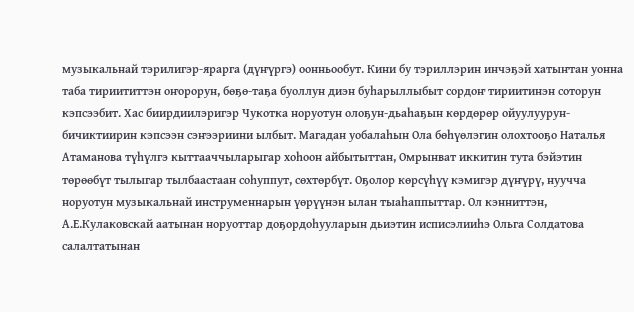музыкальнай тэрилигэр-ярарга (дүҥүргэ) оонньообут. Кини бу тэриллэрин инчэҕэй хатыҥтан уонна таба тириититтэн оҥорорун, бөҕө-таҕа буоллун диэн буһарыллыбыт сордоҥ тириитинэн соторун кэпсээбит. Хас биирдиилэригэр Чукотка норуотун олоҕун-дьаһаҕын көрдөрөр ойуулуурун-бичиктиирин кэпсээн сэҥээриини ылбыт. Магадан уобалаһын Ола бөһүөлэгин олохтооҕо Наталья Атаманова түһүлгэ кыттааччыларыгар хоһоон айбытыттан, Омрынват иккитин тута бэйэтин төрөөбүт тылыгар тылбаастаан соһуппут, сөхтөрбүт. Оҕолор көрсүһүү кэмигэр дүҥүрү, нуучча норуотун музыкальнай инструменнарын үөрүүнэн ылан тыаһаппыттар. Ол кэнниттэн, А.Е.Кулаковскай аатынан норуоттар доҕордоһууларын дьиэтин исписэлииһэ Ольга Солдатова салалтатынан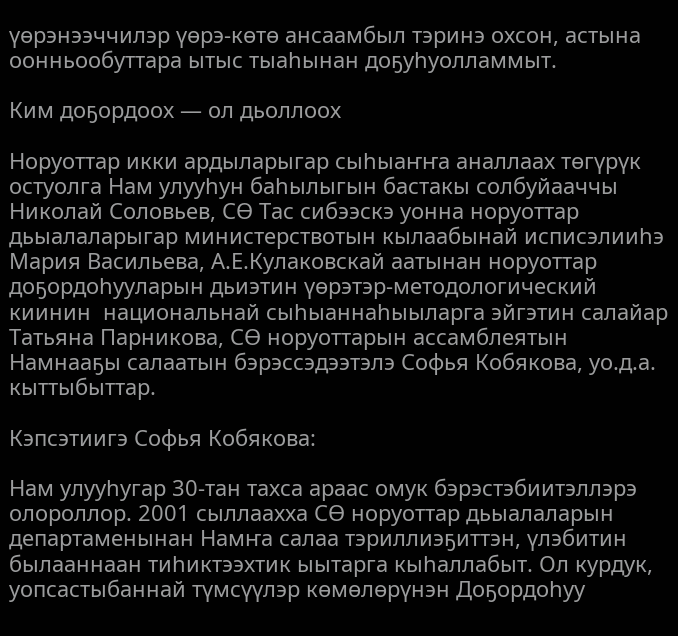үөрэнээччилэр үөрэ-көтө ансаамбыл тэринэ охсон, астына оонньообуттара ытыс тыаһынан доҕуһуолламмыт.

Ким доҕордоох — ол дьоллоох

Норуоттар икки ардыларыгар сыһыаҥҥа аналлаах төгүрүк остуолга Нам улууһун баһылыгын бастакы солбуйааччы Николай Соловьев, СӨ Тас сибээскэ уонна норуоттар дьыалаларыгар министерствотын кылаабынай исписэлииһэ Мария Васильева, А.Е.Кулаковскай аатынан норуоттар доҕордоһууларын дьиэтин үөрэтэр-методологический киинин  национальнай сыһыаннаһыыларга эйгэтин салайар Татьяна Парникова, СӨ норуоттарын ассамблеятын Намнааҕы салаатын бэрэссэдээтэлэ Софья Кобякова, уо.д.а. кыттыбыттар.

Кэпсэтиигэ Софья Кобякова:

Нам улууһугар 30-тан тахса араас омук бэрэстэбиитэллэрэ олороллор. 2001 сыллаахха СӨ норуоттар дьыалаларын департаменынан Намҥа салаа тэриллиэҕиттэн, үлэбитин былааннаан тиһиктээхтик ыытарга кыһаллабыт. Ол курдук, уопсастыбаннай түмсүүлэр көмөлөрүнэн Доҕордоһуу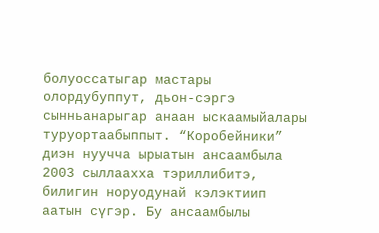болуоссатыгар мастары олордубуппут, дьон-сэргэ сынньанарыгар анаан ыскаамыйалары туруортаабыппыт. “Коробейники” диэн нуучча ырыатын ансаамбыла 2003 сыллаахха тэриллибитэ, билигин норуодунай кэлэктиип аатын сүгэр. Бу ансаамбылы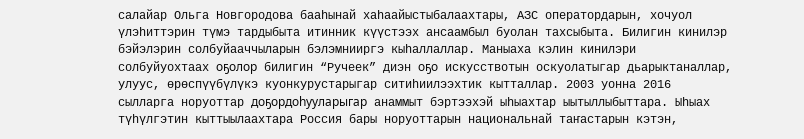салайар Ольга Новгородова бааһынай хаһаайыстыбалаахтары, АЗС оператордарын, хочуол үлэһиттэрин түмэ тардыбыта итинник күүстээх ансаамбыл буолан тахсыбыта. Билигин кинилэр бэйэлэрин солбуйааччыларын бэлэмнииргэ кыһаллаллар. Маныаха кэлин кинилэри солбуйуохтаах оҕолор билигин “Ручеек” диэн оҕо искусствотын оскуолатыгар дьарыктаналлар, улуус, өрөспүүбүлүкэ куонкурустарыгар ситиһиилээхтик кытталлар. 2003 уонна 2016 сылларга норуоттар доҕордоһууларыгар анаммыт бэртээхэй ыһыахтар ыытыллыбыттара. Ыһыах түһүлгэтин кыттыылаахтара Россия бары норуоттарын национальнай таҥастарын кэтэн,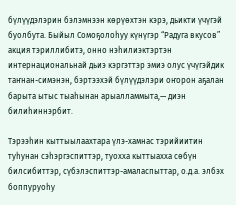бүлүүдэлэрин бэлэмнээн көрүөхтэн кэрэ, дьикти үчүгэй буолбута. Быйыл Сомоҕолоһуу күнүгэр “Радуга вкусов” акция тэриллибитэ, онно нэһилиэктэртэн интернациональнай дьиэ кэргэттэр эмиэ олус үчүгэйдик таҥнан-симэнэн, бэртээхэй бүлүүдэлэри оҥорон аҕалан барыта ытыс тыаһынан арыалламмыта,— диэн билиһиннэрбит.

Тэрээһин кыттыылаахтара үлэ-хамнас тэрийиитин туһунан сэһэргэспиттэр, туохха кыттыахха сөбүн билсибиттэр, сүбэлэспиттэр-амаласпыттар, о.д.а. элбэх боппуруоһу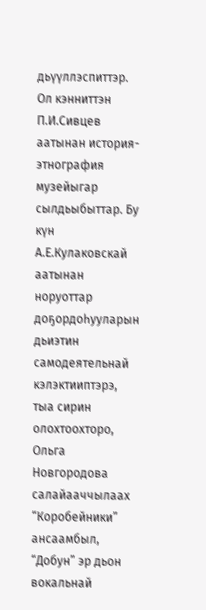дьүүллэспиттэр. Ол кэнниттэн П.И.Сивцев аатынан история-этнография музейыгар сылдьыбыттар. Бу күн А.Е.Кулаковскай аатынан норуоттар доҕордоһууларын дьиэтин самодеятельнай кэлэктииптэрэ, тыа сирин олохтоохторо, Ольга Новгородова салайааччылаах “Коробейники” ансаамбыл, “Добун” эр дьон вокальнай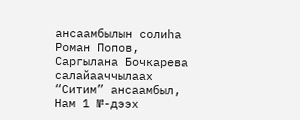ансаамбылын солиһа Роман Попов, Саргылана Бочкарева салайааччылаах “Ситим” ансаамбыл, Нам 1 №-дээх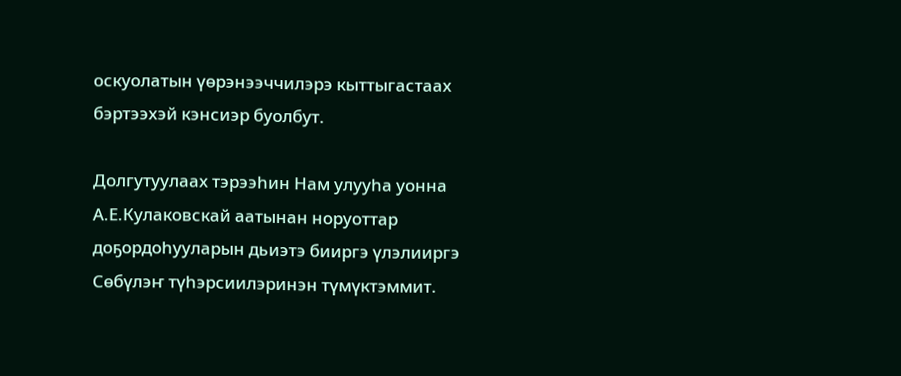оскуолатын үөрэнээччилэрэ кыттыгастаах бэртээхэй кэнсиэр буолбут.

Долгутуулаах тэрээһин Нам улууһа уонна А.Е.Кулаковскай аатынан норуоттар доҕордоһууларын дьиэтэ бииргэ үлэлииргэ Сөбүлэҥ түһэрсиилэринэн түмүктэммит.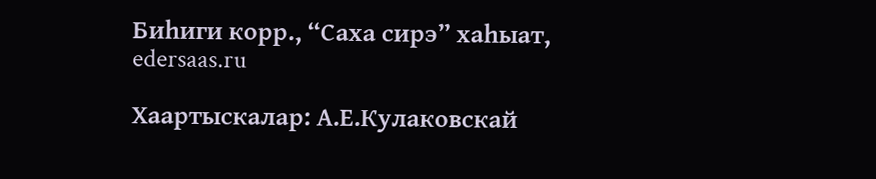Биһиги корр., “Саха сирэ” хаһыат, edersaas.ru

Хаартыскалар: А.Е.Кулаковскай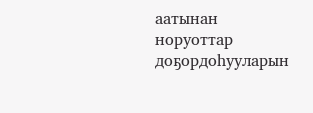аатынан норуоттар доҕордоһууларын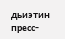дьиэтин пресс-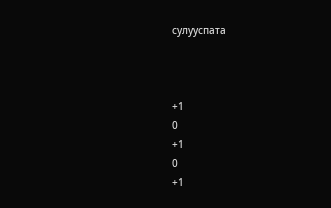сулууспата



+1
0
+1
0
+1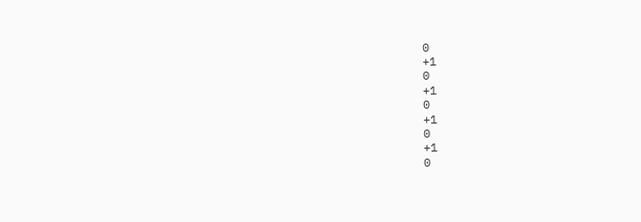0
+1
0
+1
0
+1
0
+1
0